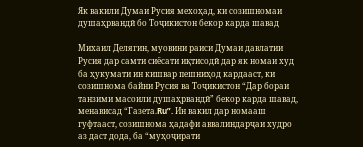Як вакили Думаи Русия мехоҳад, ки созишномаи душаҳрвандӣ бо Тоҷикистон бекор карда шавад

Михаил Делягин, муовини раиси Думаи давлатии Русия дар самти сиёсати иқтисодӣ дар як номаи худ ба ҳукумати ин кишвар пешниҳод кардааст, ки созишнома байни Русия ва Тоҷикистон “Дар бораи танзими масоили душаҳрвандӣ” бекор карда шавад, менависад “Газета.Ru”. Ин вакил дар номааш гуфтааст, созишнома ҳадафи аввалиндарҷаи худро аз даст дода, ба “муҳоҷирати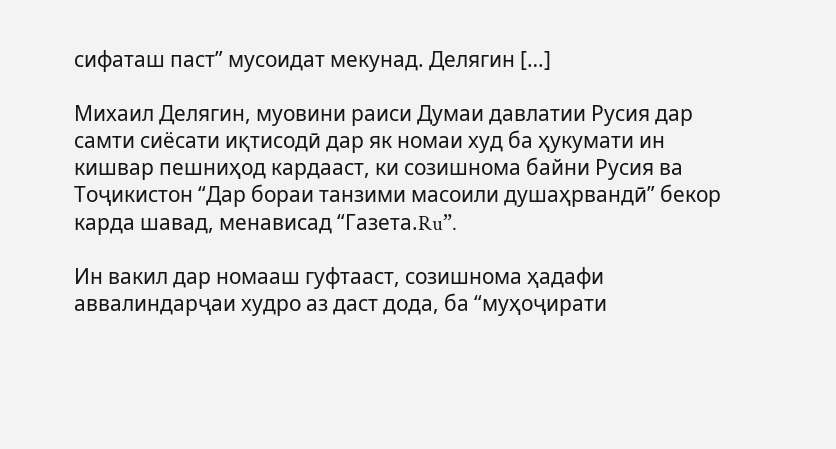сифаташ паст” мусоидат мекунад. Делягин […]

Михаил Делягин, муовини раиси Думаи давлатии Русия дар самти сиёсати иқтисодӣ дар як номаи худ ба ҳукумати ин кишвар пешниҳод кардааст, ки созишнома байни Русия ва Тоҷикистон “Дар бораи танзими масоили душаҳрвандӣ” бекор карда шавад, менависад “Газета.Ru”.

Ин вакил дар номааш гуфтааст, созишнома ҳадафи аввалиндарҷаи худро аз даст дода, ба “муҳоҷирати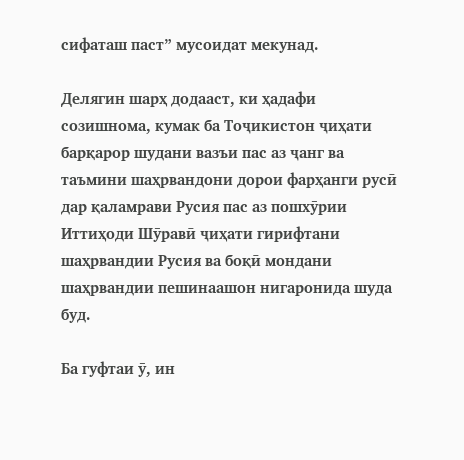сифаташ паст” мусоидат мекунад.

Делягин шарҳ додааст, ки ҳадафи созишнома, кумак ба Тоҷикистон ҷиҳати барқарор шудани вазъи пас аз ҷанг ва таъмини шаҳрвандони дорои фарҳанги русӣ дар қаламрави Русия пас аз пошхӯрии Иттиҳоди Шӯравӣ ҷиҳати гирифтани шаҳрвандии Русия ва боқӣ мондани шаҳрвандии пешинаашон нигаронида шуда буд.

Ба гуфтаи ӯ, ин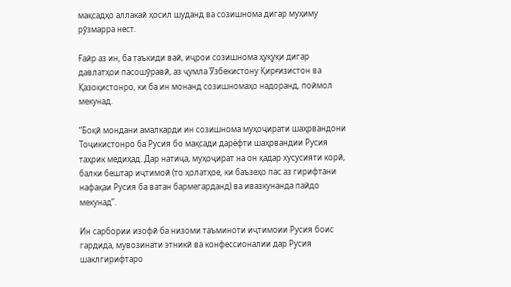мақсадҳо аллакай ҳосил шуданд ва созишнома дигар муҳиму рӯзмарра нест.

Ғайр аз ин, ба таъкиди вай, иҷрои созишнома ҳуқуқи дигар давлатҳои пасошӯравӣ, аз ҷумла Ӯзбекистону Қирғизистон ва Қазоқистонро, ки ба ин монанд созишномаҳо надоранд, поймол мекунад.

“Боқӣ мондани амалкарди ин созишнома муҳоҷирати шаҳрвандони Тоҷикистонро ба Русия бо мақсади дарёфти шаҳрвандии Русия таҳрик медиҳад. Дар натиҷа, муҳоҷират на он қадар хусусияти корӣ, балки бештар иҷтимоӣ (то ҳолатҳое, ки баъзеҳо пас аз гирифтани нафақаи Русия ба ватан бармегарданд) ва ивазкунанда пайдо мекунад”.

Ин сарбории изофӣ ба низоми таъминоти иҷтимоии Русия боис гардида, мувозинати этникӣ ва конфессионалии дар Русия шаклгирифтаро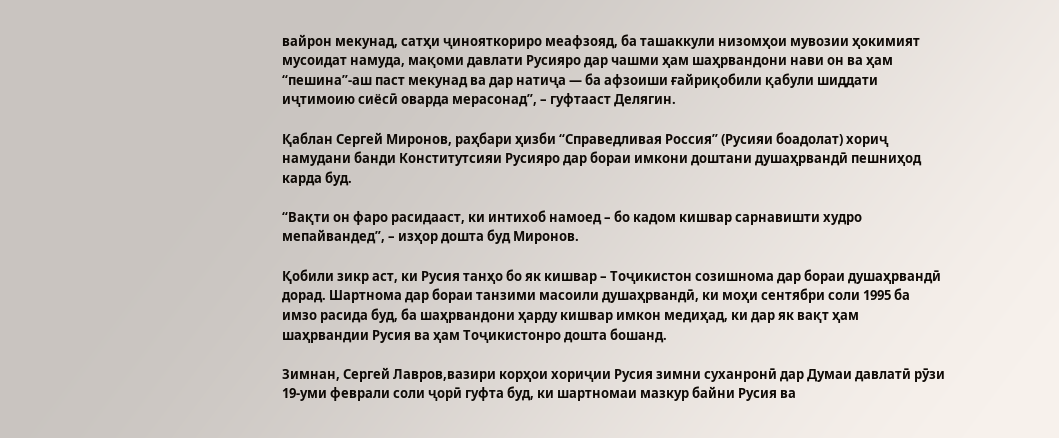вайрон мекунад, сатҳи ҷинояткориро меафзояд, ба ташаккули низомҳои мувозии ҳокимият мусоидат намуда, мақоми давлати Русияро дар чашми ҳам шаҳрвандони нави он ва ҳам “пешина”-аш паст мекунад ва дар натиҷа — ба афзоиши ғайриқобили қабули шиддати иҷтимоию сиёсӣ оварда мерасонад”, – гуфтааст Делягин.

Қаблан Сергей Миронов, раҳбари ҳизби “Справедливая Россия” (Русияи боадолат) хориҷ намудани банди Конститутсияи Русияро дар бораи имкони доштани душаҳрвандӣ пешниҳод карда буд.

“Вақти он фаро расидааст, ки интихоб намоед – бо кадом кишвар сарнавишти худро мепайвандед”, – изҳор дошта буд Миронов.

Қобили зикр аст, ки Русия танҳо бо як кишвар – Тоҷикистон созишнома дар бораи душаҳрвандӣ дорад. Шартнома дар бораи танзими масоили душаҳрвандӣ, ки моҳи сентябри соли 1995 ба имзо расида буд, ба шаҳрвандони ҳарду кишвар имкон медиҳад, ки дар як вақт ҳам шаҳрвандии Русия ва ҳам Тоҷикистонро дошта бошанд.

Зимнан, Сергей Лавров,вазири корҳои хориҷии Русия зимни суханронӣ дар Думаи давлатӣ рӯзи 19-уми феврали соли ҷорӣ гуфта буд, ки шартномаи мазкур байни Русия ва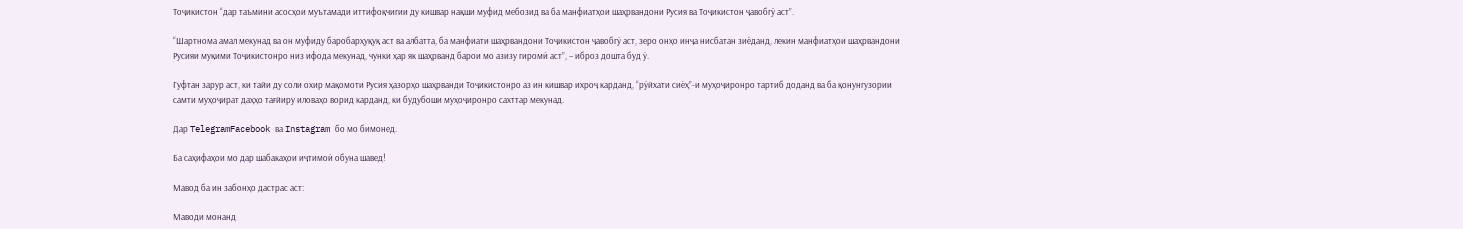Тоҷикистон “дар таъмини асосҳои муътамади иттифоқчигии ду кишвар нақши муфид мебозид ва ба манфиатҳои шаҳрвандони Русия ва Тоҷикистон ҷавобгӯ аст”.

“Шартнома амал мекунад ва он муфиду баробарҳуқуқ аст ва албатта, ба манфиати шаҳрвандони Тоҷикистон ҷавобгӯ аст, зеро онҳо инҷа нисбатан зиёданд, лекин манфиатҳои шаҳрвандони Русияи муқими Тоҷикистонро низ ифода мекунад, чунки ҳар як шаҳрванд барои мо азизу гиромӣ аст”, – иброз дошта буд ӯ.

Гуфтан зарур аст, ки тайи ду соли охир мақомоти Русия ҳазорҳо шаҳрванди Тоҷикистонро аз ин кишвар ихроҷ карданд, “рӯйхати сиёҳ”-и муҳоҷиронро тартиб доданд ва ба қонунгузории самти муҳоҷират даҳҳо тағйиру иловаҳо ворид карданд, ки будубоши муҳоҷиронро сахттар мекунад.

Дар TelegramFacebook ва Instagram бо мо бимонед.

Ба саҳифаҳои мо дар шабакаҳои иҷтимоӣ обуна шавед!

Мавод ба ин забонҳо дастрас аст:

Маводи монанд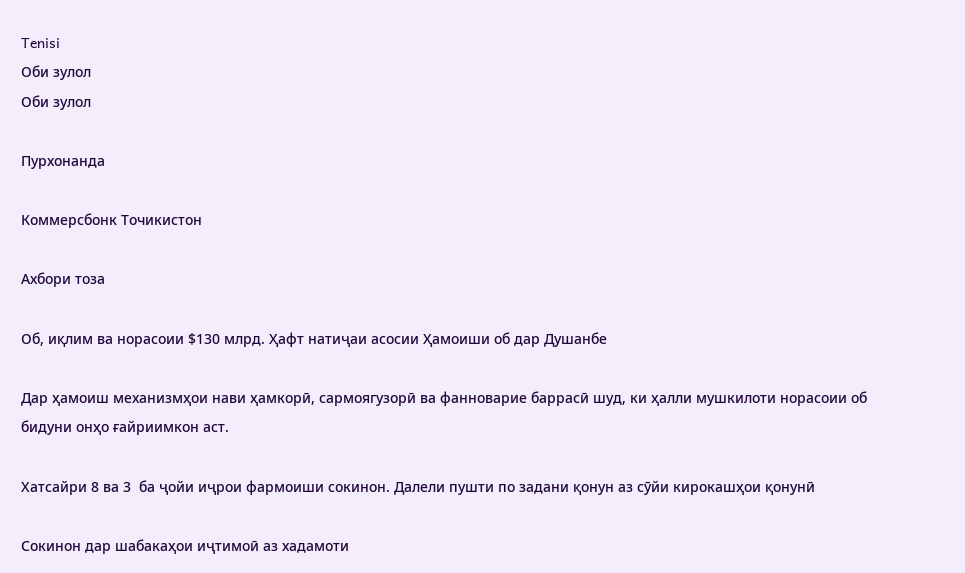Tenisi
Оби зулол
Оби зулол

Пурхонанда

Коммерсбонк Точикистон

Ахбори тоза

Об, иқлим ва норасоии $130 млрд. Ҳафт натиҷаи асосии Ҳамоиши об дар Душанбе

Дар ҳамоиш механизмҳои нави ҳамкорӣ, сармоягузорӣ ва фанноварие баррасӣ шуд, ки ҳалли мушкилоти норасоии об бидуни онҳо ғайриимкон аст.

Хатсайри 8 ва 3  ба ҷойи иҷрои фармоиши сокинон. Далели пушти по задани қонун аз сӯйи кирокашҳои қонунӣ

Сокинон дар шабакаҳои иҷтимоӣ аз хадамоти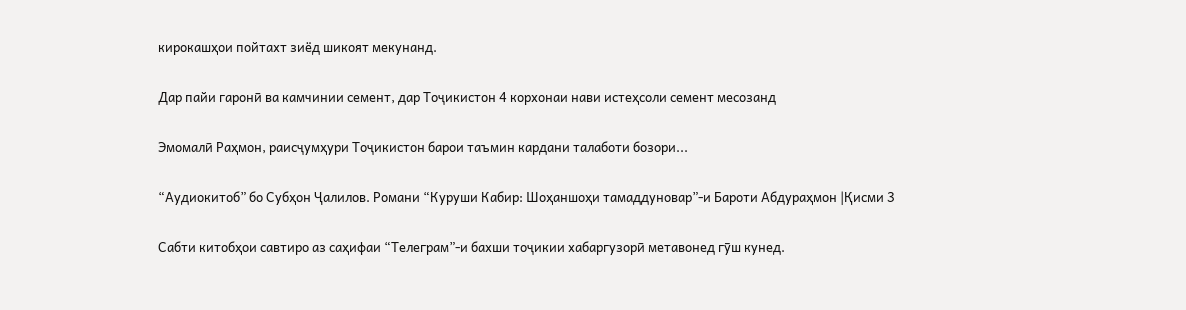кирокашҳои пойтахт зиёд шикоят мекунанд.

Дар пайи гаронӣ ва камчинии семент, дар Тоҷикистон 4 корхонаи нави истеҳсоли семент месозанд

Эмомалӣ Раҳмон, раисҷумҳури Тоҷикистон барои таъмин кардани талаботи бозори...

“Аудиокитоб” бо Субҳон Ҷалилов. Романи “Куруши Кабир: Шоҳаншоҳи тамаддуновар”-и Бароти Абдураҳмон |Қисми 3

Cабти китобҳои савтиро аз саҳифаи “Телеграм”-и бахши тоҷикии хабаргузорӣ метавонед гӯш кунед.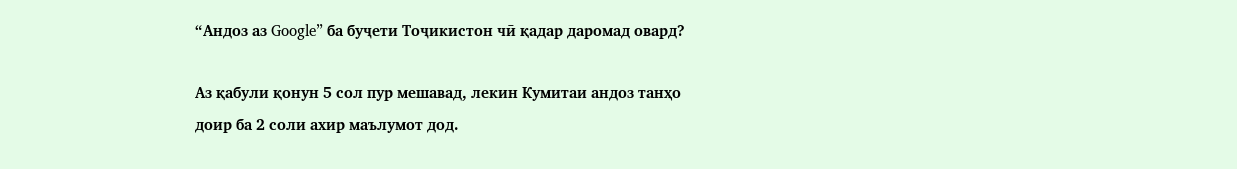“Андоз аз Google” ба буҷети Тоҷикистон чӣ қадар даромад овард?

Аз қабули қонун 5 сол пур мешавад, лекин Кумитаи андоз танҳо доир ба 2 соли ахир маълумот дод.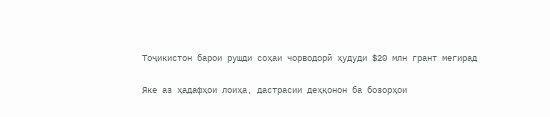Тоҷикистон барои рушди соҳаи чорводорӣ ҳудуди $20 млн грант мегирад

Яке аз ҳадафҳои лоиҳа, дастрасии деҳқонон ба бозорҳои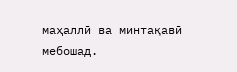маҳаллӣ ва минтақавӣ мебошад.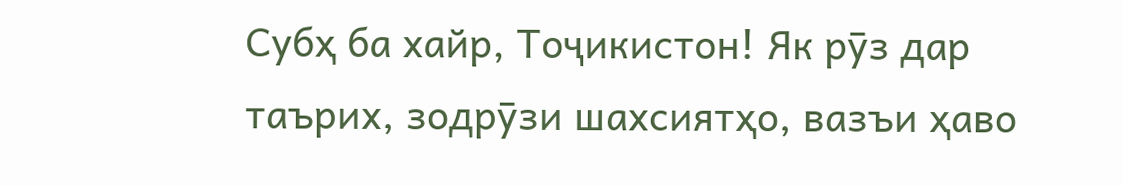Субҳ ба хайр, Тоҷикистон! Як рӯз дар таърих, зодрӯзи шахсиятҳо, вазъи ҳаво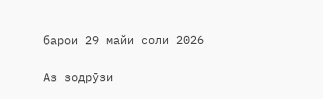барои 29 майи соли 2026

Аз зодрӯзи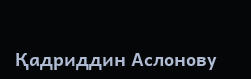Қадриддин Аслонову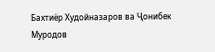Бахтиёр Худойназаров ва Ҷонибек Муродов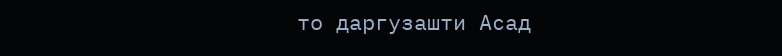то даргузашти Асад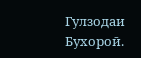Гулзодаи Бухороӣ.